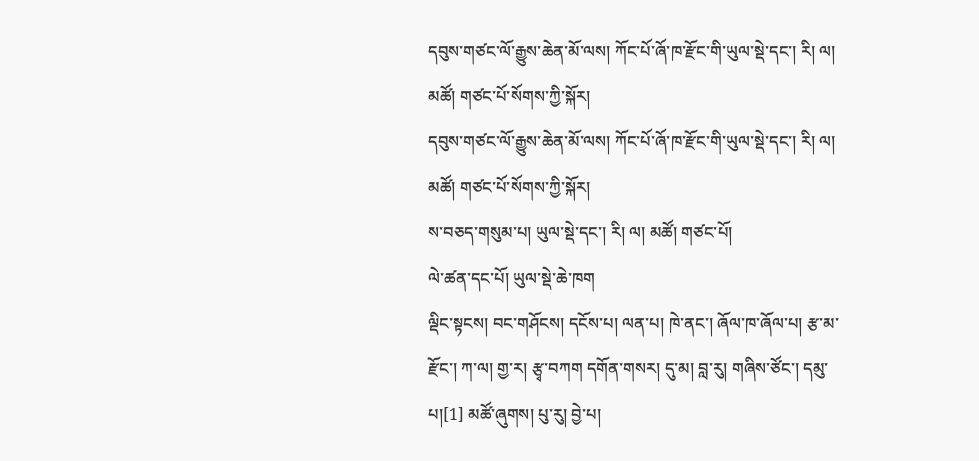དབུས་གཙང་ལོ་རྒྱུས་ཆེན་མོ་ལས། ཀོང་པོ་ཞོ་ཁ་རྫོང་གི་ཡུལ་སྡེ་དང་། རི། ལ། མཚོ། གཙང་པོ་སོགས་ཀྱི་སྐོར།
དབུས་གཙང་ལོ་རྒྱུས་ཆེན་མོ་ལས། ཀོང་པོ་ཞོ་ཁ་རྫོང་གི་ཡུལ་སྡེ་དང་། རི། ལ། མཚོ། གཙང་པོ་སོགས་ཀྱི་སྐོར།
ས་བཅད་གསུམ་པ། ཡུལ་སྡེ་དང་། རི། ལ། མཚོ། གཙང་པོ།
ལེ་ཚན་དང་པོ། ཡུལ་སྡེ་ཆེ་ཁག
ལྡིང་སྟངས། བང་གཤོངས། དངོས་པ། ལན་པ། ཁེ་ནང་། ཞོལ་ཁ་ཞོལ་པ། རྩ་མ་རྫོང་། ཀ་ལ། གྱ་ར། རྩྭ་བཀག དགོན་གསར། དུ་མ། བླ་རུ། གཞིས་ཙོང་། དམུ་པ།[1] མཚོ་ཞུགས། པུ་རུ། བྱེ་པ།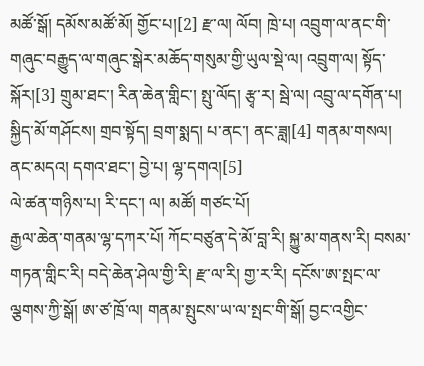མཚོ་སྒོ། དམོས་མཚོ་མོ། གྱོང་པ།[2] རྫ་ལ། ལོབ། ཁྲེ་པ། འབྲུག་ལ་ནང་གི་གཞུང་བརྒྱུད་ལ་གཞུང་སྒེར་མཆོད་གསུམ་གྱི་ཡུལ་སྡེ་ལ། འབྲུག་ལ། སྟོད་སྐོར།[3] གྲུམ་ཐང་། རིན་ཆེན་གླིང་། སྤུ་ལོད། རྩྭ་ར། སྦེ་ལ། འབྲུ་ལ་དགོན་པ། སྐྱིད་མོ་གཤོངས། གྲབ་སྟོད། བྲག་སྨད། པ་ནང་། ནང་ཟླ།[4] གནམ་གསལ། ནང་མདའ། དགའ་ཐང་། བྱེ་པ། ལྷ་དགའ།[5]
ལེ་ཚན་གཉིས་པ། རི་དང་། ལ། མཚོ། གཙང་པོ།
རྒྱལ་ཆེན་གནམ་ལྷ་དཀར་པོ། ཀོང་བཙུན་དེ་མོ་བླ་རི། སྐྱུ་མ་གནས་རི། བསམ་གཏན་གླིང་རི། བདེ་ཆེན་ཤེལ་གྱི་རི། རྫ་ལ་རི། གྱ་ར་རི། དངོས་ཨ་སྤང་ལ་ལྕགས་ཀྱི་སྒོ། ཨ་ཙ་ཁྲོ་ལ། གནམ་སྤུངས་ཡ་ལ་སྤང་གི་སྒོ། བྱང་འགྱིང་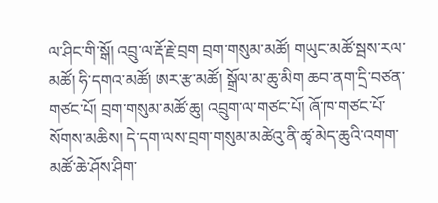ལ་ཤིང་གི་སྒོ། འབྲུ་ལ་རྡོ་རྗེ་བྲག བྲག་གསུམ་མཚོ། གཡུང་མཚོ་སྦས་རལ་མཚོ། ཧི་དགའ་མཚོ། ཨར་རྩ་མཚོ། སྒྲོལ་མ་ཆུ་མིག ཆབ་ནག་དྲི་བཙན་གཙང་པོ། བྲག་གསུམ་མཚོ་ཆུ། འབྲུག་ལ་གཙང་པོ། ཞོ་ཁ་གཙང་པོ་སོགས་མཆིས། དེ་དག་ལས་བྲག་གསུམ་མཚེའུ་ནི་ཚྭ་མེད་ཆུའི་འགག་མཚོ་ཆེ་ཤོས་ཤིག་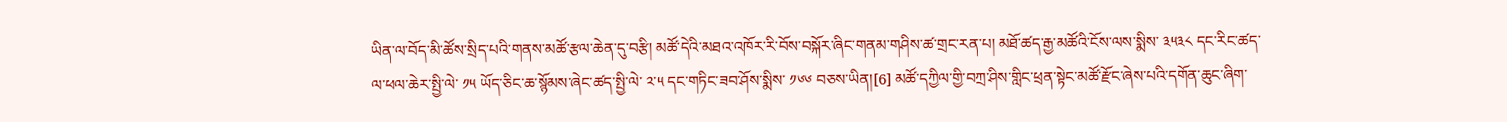ཡིན་ལ་བོད་མི་ཚོས་སྲིད་པའི་གནས་མཚོ་རྩལ་ཆེན་དུ་བརྩི། མཚོ་དེའི་མཐའ་འཁོར་རི་བོས་བསྐོར་ཞིང་གནམ་གཤིས་ཚ་གྲང་རན་པ། མཐོ་ཚད་རྒྱ་མཚོའི་ངོས་ལས་སྨིས་ ༣༥༣༨ དང་རིང་ཚད་ལ་ཕལ་ཆེར་སྤྱི་ལེ་ ༡༥ ཡོད་ཅིང་ཆ་སྙོམས་ཞེང་ཚད་སྤྱི་ལེ་ ༢་༥ དང་གཏིང་ཟབ་ཤོས་སྨིས་ ༡༦༦ བཅས་ཡིན།[6] མཚོ་དཀྱིལ་གྱི་བཀྲ་ཤིས་གླིང་ཕྲན་སྟེང་མཚོ་རྫོང་ཞེས་པའི་དགོན་ཆུང་ཞིག་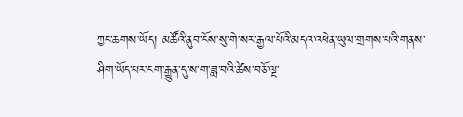ཀྱང་ཆགས་ཡོད། མཚོའི་ནུབ་ངོས་སུ་གེ་སར་རྒྱལ་པོའི་མདའ་འཕེན་ཡུལ་གྲགས་པའི་གནས་ཤིག་ཡོད་པར་ངག་རྒྱུན་དུ་ས་ག་ཟླ་བའི་ཚེས་བཅོ་ལྔ་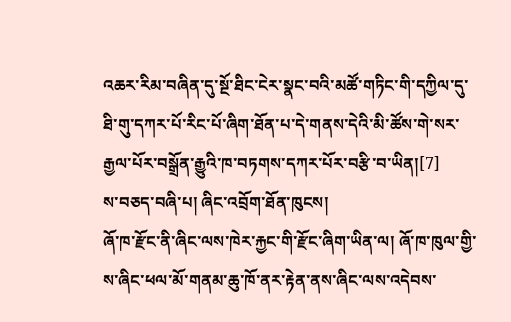འཆར་རིམ་བཞིན་དུ་སྔོ་ཐིང་ངེར་སྣང་བའི་མཚོ་གཏིང་གི་དཀྱིལ་དུ་ཐི་གུ་དཀར་པོ་རིང་པོ་ཞིག་ཐོན་པ་དེ་གནས་དེའི་མི་ཚོས་གེ་སར་རྒྱལ་པོར་བསྒྲོན་རྒྱུའི་ཁ་བཏགས་དཀར་པོར་བརྩི་བ་ཡིན།[7]
ས་བཅད་བཞི་པ། ཞིང་འབྲོག་ཐོན་ཁུངས།
ཞོ་ཁ་རྫོང་ནི་ཞིང་ལས་ཁེར་རྐྱང་གི་རྫོང་ཞིག་ཡིན་ལ། ཞོ་ཁ་ཁུལ་གྱི་ས་ཞིང་ཕལ་མོ་གནམ་ཆུ་ཁོ་ནར་རྟེན་ནས་ཞིང་ལས་འདེབས་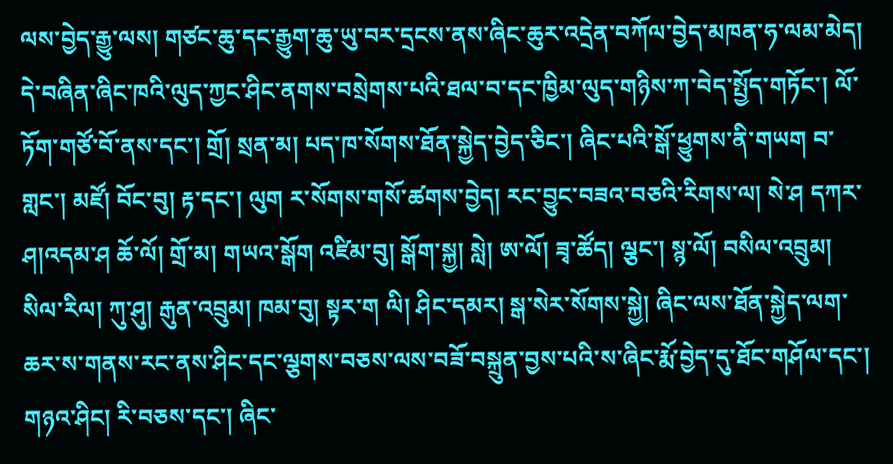ལས་བྱེད་རྒྱུ་ལས། གཙང་ཆུ་དང་རྒྱུག་ཆུ་ཡུ་བར་དྲངས་ནས་ཞིང་ཆུར་འདྲེན་བཀོལ་བྱེད་མཁན་ཧ་ལམ་མེད། དེ་བཞིན་ཞིང་ཁའི་ལུད་ཀྱང་ཤིང་ནགས་བསྲེགས་པའི་ཐལ་བ་དང་ཁྱིམ་ལུད་གཉིས་ཀ་བེད་སྤྱོད་གཏོང་། ལོ་ཏོག་གཙོ་བོ་ནས་དང་། གྲོ། སྲན་མ། པད་ཁ་སོགས་ཐོན་སྐྱེད་བྱེད་ཅིང་། ཞིང་པའི་སྒོ་ཕྱུགས་ནི་གཡག བ་གླང་། མཛོ། བོང་བུ། རྟ་དང་། ལུག ར་སོགས་གསོ་ཚགས་བྱེད། རང་བྱུང་བཟའ་བཅའི་རིགས་ལ། སེ་ཤ དཀར་ཤ།འདམ་ཤ ཆོ་ལོ། གྲོ་མ། གཡའ་སྒོག འཛིམ་བུ། སྒོག་སྐྱ། སླེ། ཨ་ལོ། ཟྭ་ཚོད། ལྕང་། སྙ་ལོ། བསིལ་འབྲུམ། སིལ་རིལ། ཀུ་ཤུ། རྒུན་འབྲུམ། ཁམ་བུ། སྟར་ག ལི། ཤིང་དམར། སྒ་སེར་སོགས་སྐྱེ། ཞིང་ལས་ཐོན་སྐྱེད་ལག་ཆར་ས་གནས་རང་ནས་ཤིང་དང་ལྕགས་བཅས་ལས་བཟོ་བསྐྲུན་བྱས་པའི་ས་ཞིང་རྨོ་བྱེད་དུ་ཐོང་གཤོལ་དང་། གཉའ་ཤིང། རི་བཅས་དང་། ཞིང་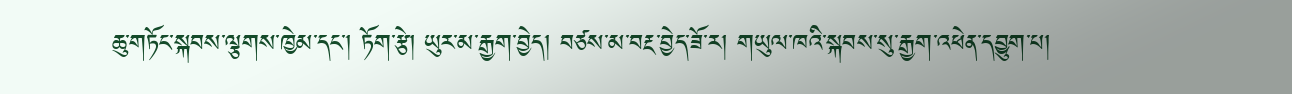ཆུ་གཏོང་སྐབས་ལྕགས་ཁྱེམ་དང་། ཏོག་རྩེ། ཡུར་མ་རྒྱག་བྱེད། བཙས་མ་བརྔ་བྱེད་ཟོ་ར། གཡུལ་ཁའི་སྐབས་སུ་རྒྱག་འཕེན་དབྱུག་པ།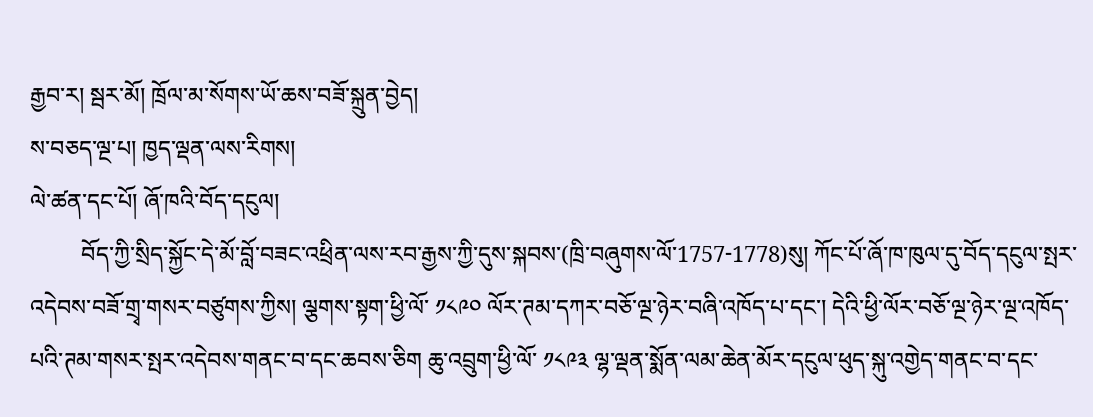རྒྱབ་ར། སྦར་མོ། ཁྲོལ་མ་སོགས་ཡོ་ཆས་བཟོ་སྐྲུན་བྱེད།
ས་བཅད་ལྔ་པ། ཁྱད་ལྡན་ལས་རིགས།
ལེ་ཚན་དང་པོ། ཞོ་ཁའི་བོད་དངུལ།
         བོད་ཀྱི་སྲིད་སྐྱོང་དེ་མོ་བློ་བཟང་འཕྲིན་ལས་རབ་རྒྱས་ཀྱི་དུས་སྐབས་(ཁྲི་བཞུགས་ལོ་1757-1778)སུ། ཀོང་པོ་ཞོ་ཁ་ཁུལ་དུ་བོད་དངུལ་སྤར་འདེབས་བཟོ་གྲྭ་གསར་བཙུགས་ཀྱིས། ལྕགས་སྟག་ཕྱི་ལོ་ ༡༨༩༠ ལོར་ཊམ་དཀར་བཅོ་ལྔ་ཉེར་བཞི་འཁོད་པ་དང་། དེའི་ཕྱི་ལོར་བཅོ་ལྔ་ཉེར་ལྔ་འཁོད་པའི་ཊམ་གསར་སྤར་འདེབས་གནང་བ་དང་ཆབས་ཅིག ཆུ་འབྲུག་ཕྱི་ལོ་ ༡༨༩༣ ལྷ་ལྡན་སྨོན་ལམ་ཆེན་མོར་དངུལ་ཕུད་སྐུ་འགྱེད་གནང་བ་དང་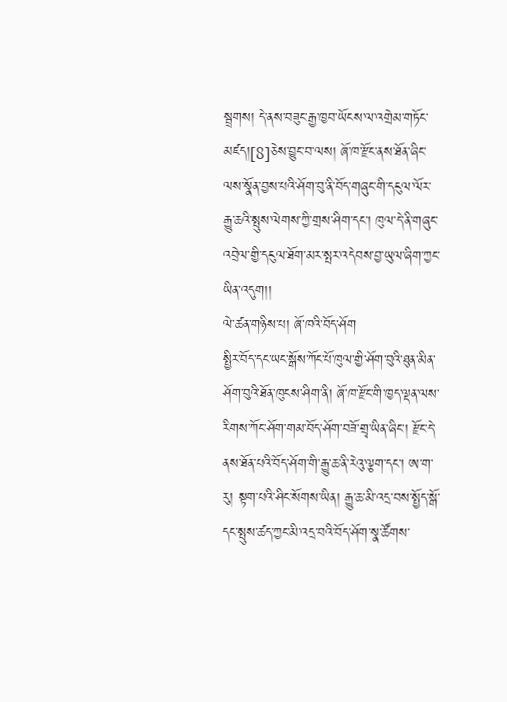སྦྲགས། དེ་ནས་བཟུང་རྒྱ་ཁྱབ་ཡོངས་ལ་འགྲེམ་གཏོང་མཛད།[8]ཅེས་བྱུང་བ་ལས། ཞོ་ཁ་རྫོང་ནས་ཐོན་ཞིང་ལས་སྣོན་བྱས་པའི་ཤོག་བུ་ནི་བོད་གཞུང་གི་དངུལ་ལོར་རྒྱུ་ཆའི་སྤུས་ལེགས་ཀྱི་གྲས་ཤིག་དང་། ཁུལ་དེ་ནི་གཞུང་འབྲེལ་གྱི་དངུལ་ཐོག་མར་སྤར་འདེབས་བྱ་ཡུལ་ཞིག་ཀྱང་ཡིན་འདུག།།
ལེ་ཚན་གཉིས་པ། ཞོ་ཁའི་བོད་ཤོག
སྤྱིར་བོད་དང་ཡང་སྒོས་ཀོང་པོ་ཁུལ་གྱི་ཤོག་བུའི་ཐུན་མིན་ཤོག་བུའི་ཐོན་ཁུངས་ཤིག་ནི། ཞོ་ཁ་རྫོང་གི་ཁྱད་ལྡན་ལས་རིགས་ཀོང་ཤོག་གམ་བོད་ཤོག་བཟོ་གྲྭ་ཡིན་ཞིང་། རྫོང་དེ་ནས་ཐོན་པའི་བོད་ཤོག་གི་རྒྱུ་ཆ་ནི་རེའུ་ལྕག་དང་། ཨ་ག་རུ། སྟག་པའི་ཤིང་སོགས་ཡིན། རྒྱུ་ཆ་མི་འདྲ་བས་སྤྱོད་སྒོ་དང་སྤུས་ཚད་ཀྱང་མི་འདྲ་བའི་བོད་ཤོག་སྣ་ཚོགས་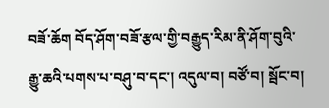བཟོ་ཆོག བོད་ཤོག་བཟོ་རྩལ་གྱི་བརྒྱུད་རིམ་ནི་ཤོག་བུའི་རྒྱུ་ཆའི་པགས་པ་བཤུ་བ་དང་། འདུལ་བ། བཙོ་བ། སྦོང་བ།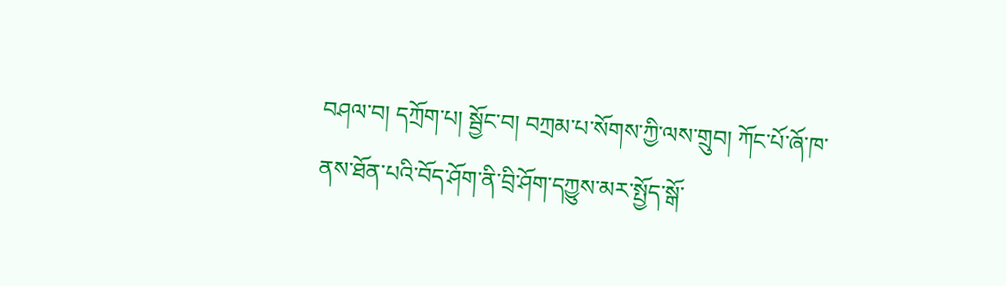བཤལ་བ། དཀྲོག་པ། སྦྱོང་བ། བཀྲམ་པ་སོགས་ཀྱི་ལས་གྲུབ། ཀོང་པོ་ཞོ་ཁ་ནས་ཐོན་པའི་བོད་ཤོག་ནི་བྲི་ཤོག་དཀྱུས་མར་སྤྱོད་སྒོ་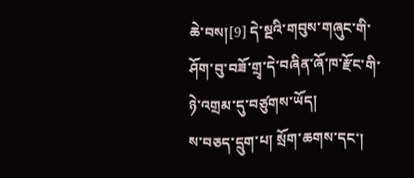ཆེ་བས།[9] དེ་སྔའི་གབུས་གཞུང་གི་ཤོག་བུ་བཟོ་གྲྭ་དེ་བཞིན་ཞོ་ཁ་རྫོང་གི་ཉེ་འགྲམ་དུ་བཙུགས་ཡོད།
ས་བཅད་དྲུག་པ། སྲོག་ཆགས་དང་།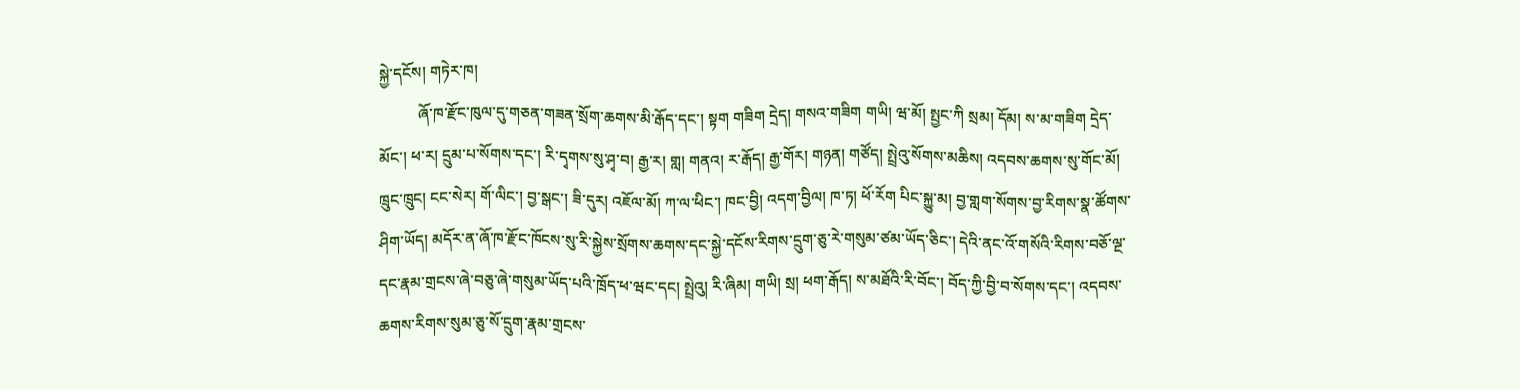སྐྱེ་དངོས། གཏེར་ཁ།
          ཞོ་ཁ་རྫོང་ཁུལ་དུ་གཅན་གཟན་སྲོག་ཆགས་མི་རྒོད་དང་། སྟག གཟིག དྲེད། གསའ་གཟིག གཡི། ཝ་མོ། སྤྱང་ཀི སྲམ། དོམ། ས་མ་གཟིག དྲེད་མོང་། ཕ་ར། དྲུམ་པ་སོགས་དང་། རི་དྭགས་སུ་ཤྭ་བ། རྒྱ་ར། གླ། གནའ། ར་རྒོད། རྒྱ་གོར། གཉན། གཙོད། སྤྲེའུ་སོགས་མཆིས། འདབས་ཆགས་སུ་གོང་མོ། ཁྲུང་ཁྲུང། ངང་སེར། གོ་ལིང་། བྱ་སྒང་། ཟི་དུར། འཇོལ་མོ། ཀ་ལ་ཕིང་། ཁང་བྱི། འདག་བྱིལ། ཁ་ཏ། ཕོ་རོག པིང་སྐྱུ་མ། བྱ་གླག་སོགས་བྱ་རིགས་སྣ་ཚོགས་ཤིག་ཡོད། མདོར་ན་ཞོ་ཁ་རྫོང་ཁོངས་སུ་རི་སྐྱེས་སྲོགས་ཆགས་དང་སྐྱེ་དངོས་རིགས་དྲུག་ཅུ་རེ་གསུམ་ཙམ་ཡོད་ཅིང་། དེའི་ནང་འོ་གསོའི་རིགས་བཅོ་ལྔ་དང་རྣམ་གྲངས་ཞེ་བཅུ་ཞེ་གསུམ་ཡོད་པའི་ཁྲོད་ཕ་ཝང་དང། སྤྲེའུ། རི་ཞིམ། གཡི། སྲ། ཕག་རྒོད། ས་མཐོའི་རི་བོང་། བོད་ཀྱི་བྱི་བ་སོགས་དང་། འདབས་ཆགས་རིགས་སུམ་ཅུ་སོ་དྲུག་རྣམ་གྲངས་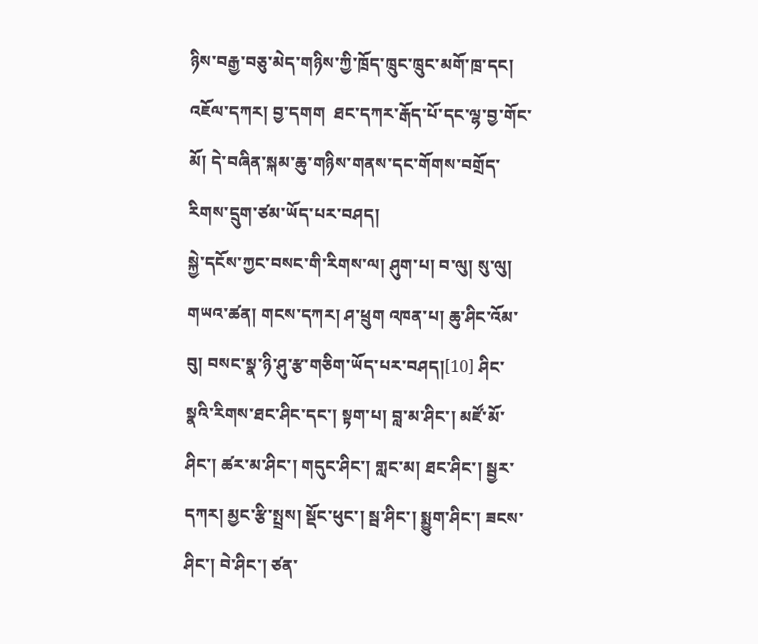ཉིས་བརྒྱ་བཅུ་མེད་གཉིས་ཀྱི་ཁྲོད་ཁྲུང་ཁྲུང་མགོ་ཁྲ་དང། འཇོལ་དཀར། བྱ་དགག  ཐང་དཀར་རྒོད་པོ་དང་ལྷ་བྱ་གོང་མོ། དེ་བཞིན་སྐམ་ཆུ་གཉིས་གནས་དང་གོགས་བགྲོད་རིགས་དྲུག་ཙམ་ཡོད་པར་བཤད།
སྐྱེ་དངོས་ཀྱང་བསང་གི་རིགས་ལ། ཤུག་པ། བ་ལུ། སུ་ལུ། གཡའ་ཚན། གངས་དཀར། ཤ་ཕྲུག འཁན་པ། ཆུ་ཤིང་འོམ་བུ། བསང་སྣ་ཉི་ཤུ་རྩ་གཅིག་ཡོད་པར་བཤད།[10] ཤིང་སྣའི་རིགས་ཐང་ཤིང་དང་། སྟག་པ། བླ་མ་ཤིང་། མཛོ་མོ་ཤིང་། ཚར་མ་ཤིང་། གདུང་ཤིང་། གླང་མ། ཐང་ཤིང་། སྦྱར་དཀར། མྱང་རྩི་སྤྲས། སྡོང་ཕུང་། སྦ་ཤིང་། སྨྱུག་ཤིང་། ཟངས་ཤིང་། བེ་ཤིང་། ཙན་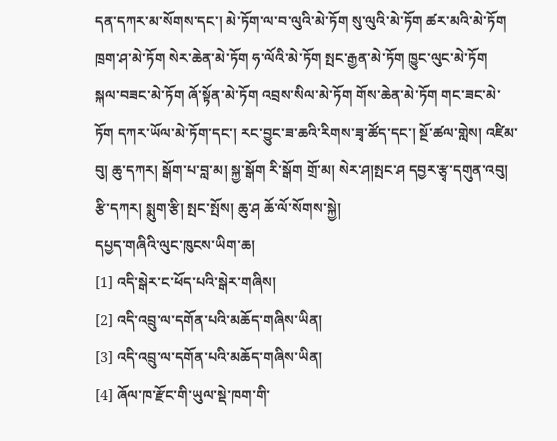དན་དཀར་མ་སོགས་དང་། མེ་ཏོག་ལ་བ་ལུའི་མེ་ཏོག སུ་ལུའི་མེ་ཏོག ཚར་མའི་མེ་ཏོག ཁྲག་ཤ་མེ་ཏོག སེར་ཆེན་མེ་ཏོག ཧ་ལོའི་མེ་ཏོག སྤང་རྒྱན་མེ་ཏོག ཁྱུང་ལུང་མེ་ཏོག སྐལ་བཟང་མེ་ཏོག ཞོ་སྟོན་མེ་ཏོག འབྲས་སིལ་མེ་ཏོག གོས་ཆེན་མེ་ཏོག གང་ཟང་མེ་ཏོག དཀར་ཡོལ་མེ་ཏོག་དང་། རང་བྱུང་ཟ་ཆའི་རིགས་ཟྭ་ཚོད་དང་། སྔོ་ཚལ་གླེས། འཛིམ་བུ། ཆུ་དཀར། སྒོག་པ་བླ་མ། སྐྱ་སྒོག རི་སྒོག གྲོ་མ། སེར་ཤ།སྤང་ཤ དབྱར་རྩྭ་དགུན་འབུ། རྩི་དཀར། སྨུག་རྩི། སྤང་སྤོས། ཆུ་ཤ ཆོ་ལོ་སོགས་སྐྱེ།
དཔྱད་གཞིའི་ལུང་ཁུངས་ཡིག་ཆ།
[1] འདི་སྒེར་ང་ཕོད་པའི་སྒེར་གཞིས།
[2] འདི་འབྲུ་ལ་དགོན་པའི་མཆོད་གཞིས་ཡིན།
[3] འདི་འབྲུ་ལ་དགོན་པའི་མཆོད་གཞིས་ཡིན།
[4] ཞོལ་ཁ་རྫོང་གི་ཡུལ་སྡེ་ཁག་གི་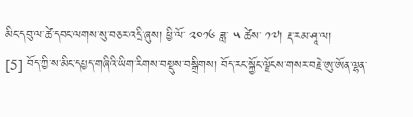མིང་དབུ་ལ་ཚེ་དབང་ལགས་སུ་བཅར་འདྲི་ཞུས། ཕྱི་ལོ་ ༢༠༡༦ ཟླ་ ༥ ཚེས་ ༡༧། རྡ་རམ་ཤཱ་ལ།
[5] བོད་ཀྱི་ས་མིང་དཔྱད་གཞིའི་ཡིག་རིགས་བསྡུས་བསྒྲིགས། བོད་རང་སྐྱོང་ལྗོངས་གསར་བརྗེ་ཨུ་ཨོན་ལྷན་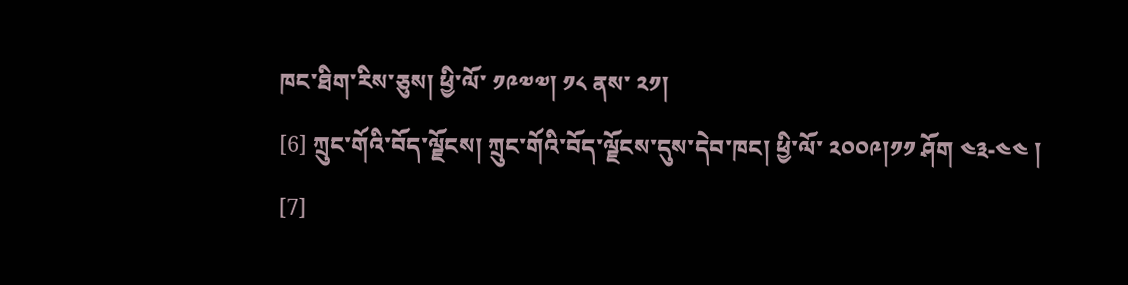ཁང་ཐིག་རིས་ཅུས། ཕྱི་ལོ་ ༡༩༧༧། ༡༨ ནས་ ༢༡།
[6] ཀྲུང་གོའི་བོད་ལྗོངས། ཀྲུང་གོའི་བོད་ལྗོངས་དུས་དེབ་ཁང། ཕྱི་ལོ་ ༢༠༠༩།༡༡ ཤོག ༤༣-༤༤ །
[7]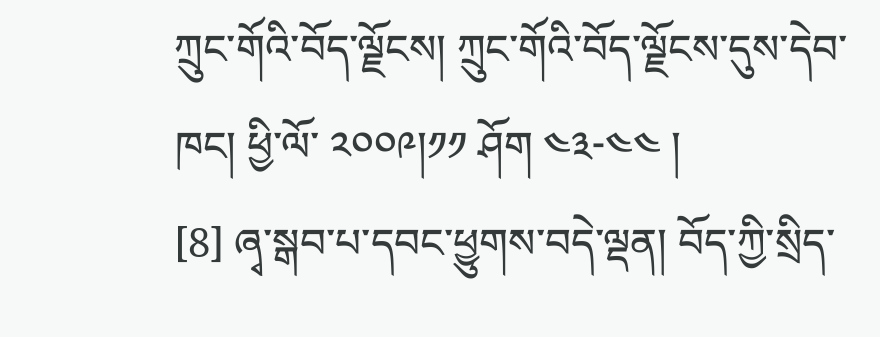ཀྲུང་གོའི་བོད་ལྗོངས། ཀྲུང་གོའི་བོད་ལྗོངས་དུས་དེབ་ཁང། ཕྱི་ལོ་ ༢༠༠༩།༡༡ ཤོག ༤༣-༤༤ །
[8] ཞྭ་སྒབ་པ་དབང་ཕྱུགས་བདེ་ལྡན། བོད་ཀྱི་སྲིད་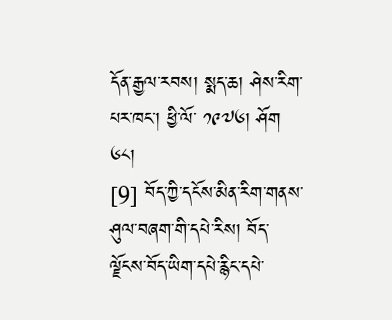དོན་རྒྱལ་རབས། སྨད་ཆ། ཤེས་རིག་པར་ཁང་། ཕྱི་ལོ་ ༡༩༧༦། ཤོག ༦༨།
[9] བོད་ཀྱི་དངོས་མིན་རིག་གནས་ཤུལ་བཞག་གི་དཔེ་རིས། བོད་ལྗོངས་བོད་ཡིག་དཔེ་རྙིང་དཔེ་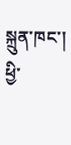སྐྲུན་ཁང་། ཕྱི་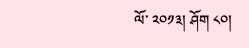ལོ་ ༢༠༡༣། ཤོག ༨༠།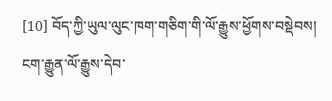[10] བོད་ཀྱི་ཡུལ་ལུང་ཁག་གཅིག་གི་ལོ་རྒྱུས་ཕྱོགས་བསྡེབས། ངག་རྒྱུན་ལོ་རྒྱུས་དེབ་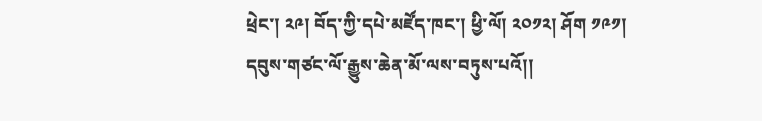ཕྲེང་། ༢༩། བོད་ཀྱི་དཔེ་མཛོད་ཁང་། ཕྱི་ལོ། ༢༠༡༢། ཤོག ༡༩༡།
དབུས་གཙང་ལོ་རྒྱུས་ཆེན་མོ་ལས་བཏུས་པའོ།།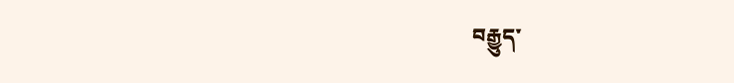བརྒྱུད་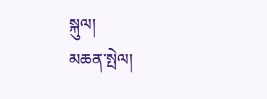སྐུལ།
མཆན་སྤེལ།